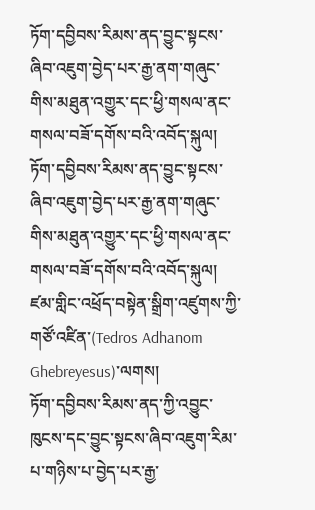ཏོག་དབྱིབས་རིམས་ནད་བྱུང་སྟངས་ཞིབ་འཇུག་བྱེད་པར་རྒྱ་ནག་གཞུང་གིས་མཐུན་འགྱུར་དང་ཕྱི་གསལ་ནང་གསལ་བཟོ་དགོས་བའི་འབོད་སྐུལ།
ཏོག་དབྱིབས་རིམས་ནད་བྱུང་སྟངས་ཞིབ་འཇུག་བྱེད་པར་རྒྱ་ནག་གཞུང་གིས་མཐུན་འགྱུར་དང་ཕྱི་གསལ་ནང་གསལ་བཟོ་དགོས་བའི་འབོད་སྐུལ། ཛམ་གླིང་འཕྲོད་བསྟེན་སྒྲིག་འཛུགས་ཀྱི་གཙོ་འཛིན་(Tedros Adhanom Ghebreyesus)་ལགས།
ཏོག་དབྱིབས་རིམས་ནད་ཀྱི་འབྱུང་ཁུངས་དང་བྱུང་སྟངས་ཞིབ་འཇུག་རིམ་པ་གཉིས་པ་བྱེད་པར་རྒྱ་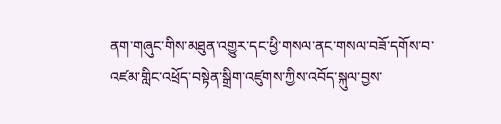ནག་གཞུང་གིས་མཐུན་འགྱུར་དང་ཕྱི་གསལ་ནང་གསལ་བཟོ་དགོས་བ་འཛམ་གླིང་འཕྲོད་བསྟེན་སྒྲིག་འཛུགས་ཀྱིས་འབོད་སྐུལ་བྱས་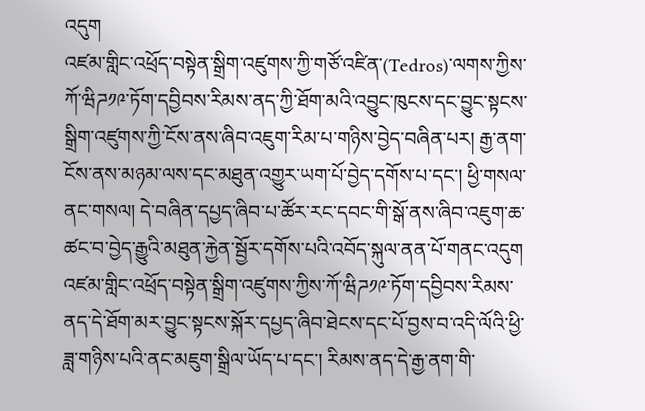འདུག
འཛམ་གླིང་འཕྲོད་བསྟེན་སྒྲིག་འཛུགས་ཀྱི་གཙོ་འཛིན་(Tedros)་ལགས་ཀྱིས་ཀོ་ཝིཌ༡༩་ཏོག་དབྱིབས་རིམས་ནད་ཀྱི་ཐོག་མའི་འབྱུང་ཁུངས་དང་བྱུང་སྟངས་སྒྲིག་འཛུགས་ཀྱི་ངོས་ནས་ཞིབ་འཇུག་རིམ་པ་གཉིས་བྱེད་བཞིན་པར། རྒྱ་ནག་ངོས་ནས་མཉམ་ལས་དང་མཐུན་འགྱུར་ཡག་པོ་བྱེད་དགོས་པ་དང་། ཕྱི་གསལ་ནང་གསལ། དེ་བཞིན་དཔྱད་ཞིབ་པ་ཚོར་རང་དབང་གི་སྒོ་ནས་ཞིབ་འཇུག་ཆ་ཚང་བ་བྱེད་རྒྱུའི་མཐུན་རྐྱེན་སྦྱོར་དགོས་པའི་འབོད་སྐུལ་ནན་པོ་གནང་འདུག
འཛམ་གླིང་འཕྲོད་བསྟེན་སྒྲིག་འཛུགས་ཀྱིས་ཀོ་ཝིཌ༡༩་ཏོག་དབྱིབས་རིམས་ནད་དེ་ཐོག་མར་བྱུང་སྟངས་སྐོར་དཔྱད་ཞིབ་ཐེངས་དང་པོ་བྱས་བ་འདི་ལོའི་ཕྱི་ཟླ་གཉིས་པའི་ནང་མཇུག་སྒྲིལ་ཡོད་པ་དང་། རིམས་ནད་དེ་རྒྱ་ནག་གི་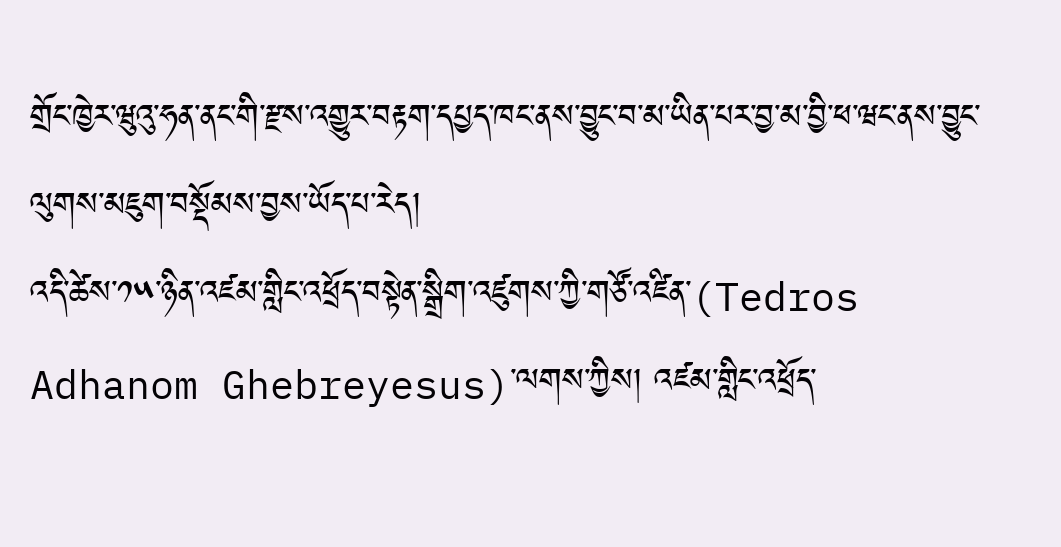གྲོང་ཁྱེར་ཝུའུ་ཧན་ནང་གི་རྫས་འགྱུར་བརྟག་དཔྱད་ཁང་ནས་བྱུང་བ་མ་ཡིན་པར་བྱ་མ་བྱི་ཕ་ཝང་ནས་བྱུང་ལུགས་མཇུག་བསྡོམས་བྱས་ཡོད་པ་རེད།
འདི་ཚེས་༡༥་ཉིན་འཛམ་གླིང་འཕྲོད་བསྟེན་སྒྲིག་འཛུགས་ཀྱི་གཙོ་འཛིན་(Tedros Adhanom Ghebreyesus)་ལགས་ཀྱིས། འཛམ་གླིང་འཕྲོད་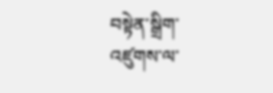བསྟེན་སྒྲིག་འཛུགས་ལ་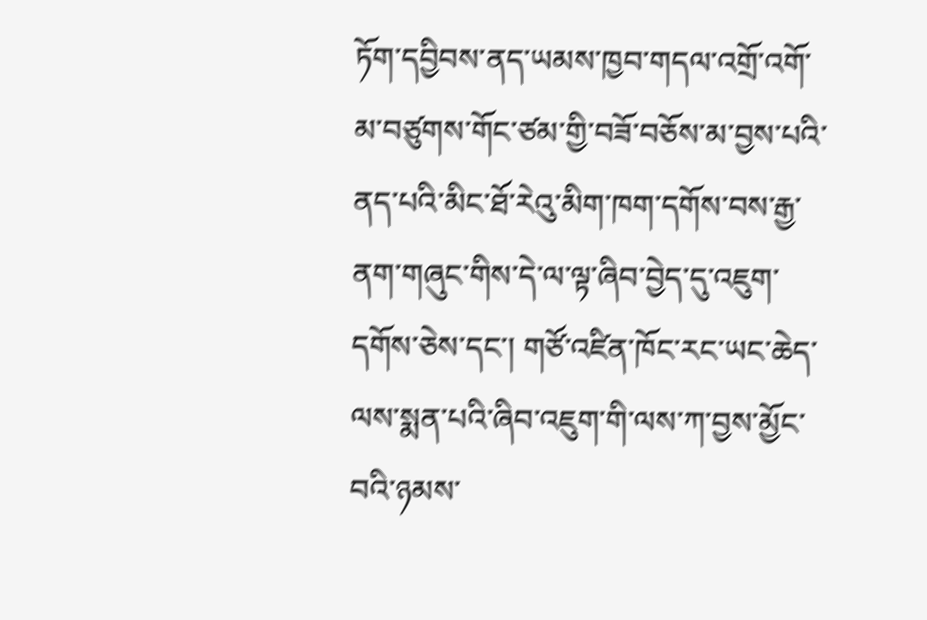ཏོག་དབྱིབས་ནད་ཡམས་ཁྱབ་གདལ་འགྲོ་འགོ་མ་བཙུགས་གོང་ཙམ་གྱི་བཟོ་བཅོས་མ་བྱས་པའི་ནད་པའི་མིང་ཐོ་རེའུ་མིག་ཁག་དགོས་བས་རྒྱ་ནག་གཞུང་གིས་དེ་ལ་ལྟ་ཞིབ་བྱེད་དུ་འཇུག་དགོས་ཅེས་དང་། གཙོ་འཛིན་ཁོང་རང་ཡང་ཆེད་ལས་སྨན་པའི་ཞིབ་འཇུག་གི་ལས་ཀ་བྱས་མྱོང་བའི་ཉམས་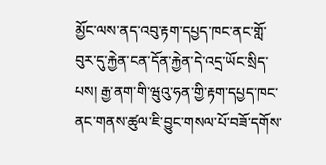མྱོང་ལས་ནད་འབུ་རྟག་དཔྱད་ཁང་ནང་གློ་བུར་དུ་རྐྱེན་ངན་དོན་རྐྱེན་དེ་འདྲ་ཡོང་སྲིད་པས། རྒྱ་ནག་གི་ཝུའུ་ཧན་གྱི་རྟག་དཔྱད་ཁང་ནང་གནས་ཚུལ་ཇི་བྱུང་གསལ་པོ་བཟོ་དགོས་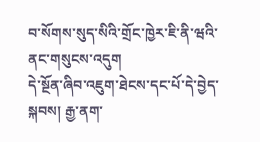བ་སོགས་སུད་སིའི་གྲོང་ཁྱེར་ཇི་ནི་ཝའི་ནང་གསུངས་འདུག
དེ་སྔོན་ཞིབ་འཇུག་ཐེངས་དང་པོ་དེ་བྱེད་སྐབས། རྒྱ་ནག་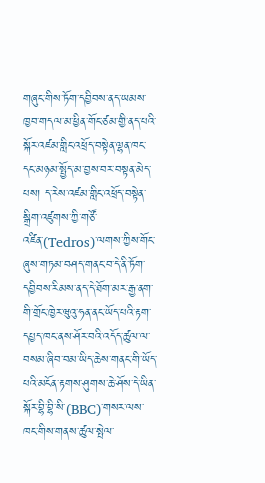གཞུང་གིས་ཏོག་དབྱིབས་ནད་ཡམས་ཁྱབ་གདལ་མ་ཕྱིན་གོང་ཙམ་གྱི་ནད་པའི་སྐོར་འཛམ་གླིང་འཕྲོད་བསྟེན་ལྷན་ཁང་དང་མཉམ་སྤྱོད་མ་བྱས་བར་བསྟན་མེད་པས། ད་རེས་འཛམ་གླིང་འཕྲོད་བསྟེན་སྒྲིག་འཛུགས་ཀྱི་གཙོ་འཛིན་(Tedros)་ལགས་ཀྱིས་གོང་ཞུས་གཏམ་བཤད་གནང་བ་དེ་ནི་ཏོག་དབྱིབས་རིམས་ནད་དེ་ཐོག་མར་རྒྱ་ནག་གི་གྲོང་ཁྱེར་ཝུའུ་ཧན་ནང་ཡོད་པའི་རྟག་དཔྱད་ཁང་ནས་ཤོར་བའི་འདོད་ཚུལ་ལ་བསམ་ཞིབ་བམ་ཡིད་ཆེས་གནང་གི་ཡོད་པའི་མངོན་རྟགས་ཤུགས་ཆེ་ཤོས་དེ་ཡིན་སྐོར་བྷི་བྷི་སི་(BBC)་གསར་ལས་ཁང་གིས་གནས་ཚུལ་སྤེལ་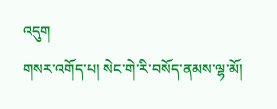འདུག
གསར་འགོད་པ། སེང་གེ་རི་བསོད་ནམས་ལྷ་མོ།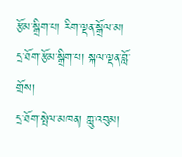རྩོམ་སྒྲིག་པ། རིག་ལྡན་སྒྲོལ་མ།
དྲ་ཐོག་རྩོམ་སྒྲིག་པ། སྐལ་ལྡན་བློ་གྲོས།
དྲ་ཐོག་སྤེལ་མཁན། ཀླུ་འབུམ།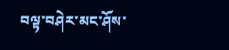བལྟ་བཤེར་མང་ཤོས་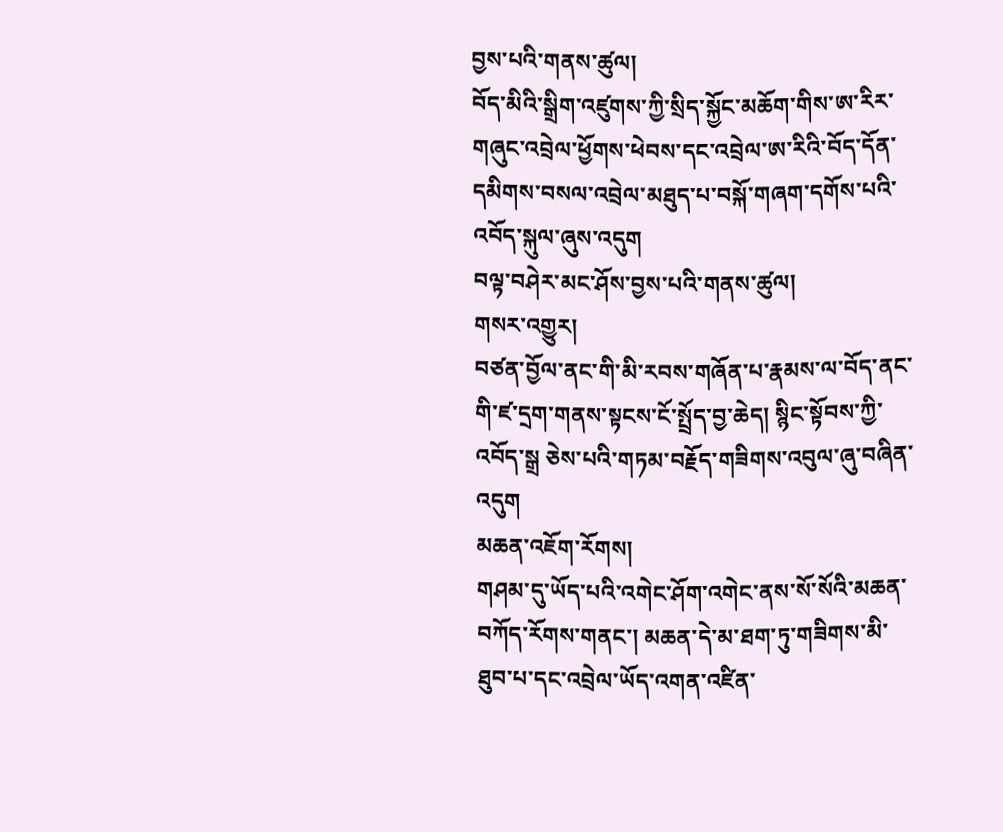བྱས་པའི་གནས་ཚུལ།
བོད་མིའི་སྒྲིག་འཛུགས་ཀྱི་སྲིད་སྐྱོང་མཆོག་གིས་ཨ་རིར་གཞུང་འབྲེལ་ཕྱོགས་ཕེབས་དང་འབྲེལ་ཨ་རིའི་བོད་དོན་དམིགས་བསལ་འབྲེལ་མཐུད་པ་བསྐོ་གཞག་དགོས་པའི་འབོད་སྐུལ་ཞུས་འདུག
བལྟ་བཤེར་མང་ཤོས་བྱས་པའི་གནས་ཚུལ།
གསར་འགྱུར།
བཙན་བྱོལ་ནང་གི་མི་རབས་གཞོན་པ་རྣམས་ལ་བོད་ནང་གི་ཛ་དྲག་གནས་སྟངས་ངོ་སྤྲོད་བྱ་ཆེད། སྙིང་སྟོབས་ཀྱི་འབོད་སྒྲ ཅེས་པའི་གཏམ་བརྗོད་གཟིགས་འབུལ་ཞུ་བཞིན་འདུག
མཆན་འཇོག་རོགས།
གཤམ་དུ་ཡོད་པའི་འགེང་ཤོག་འགེང་ནས་སོ་སོའི་མཆན་བཀོད་རོགས་གནང་། མཆན་དེ་མ་ཐག་ཏུ་གཟིགས་མི་ཐུབ་པ་དང་འབྲེལ་ཡོད་འགན་འཛིན་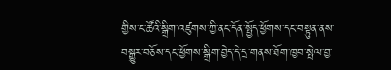གྱིས་ང་ཚོའི་སྒྲིག་འཛུགས་ཀྱི་ནང་དོན་སྤྱོད་ཕྱོགས་དང་བསྟུན་ནས་བསྒྱུར་བཅོས་དང་ཕྱོགས་སྒྲིག་བྱེད་དེ་དྲ་གནས་ཐོག་ཁྱབ་སྤེལ་བྱ་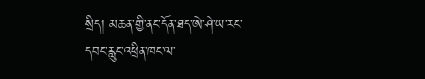སྲིད། མཆན་གྱི་ནང་དོན་ཐད་ཨེ་ཤེ་ཡ་རང་དབང་རླུང་འཕྲིན་ཁང་ལ་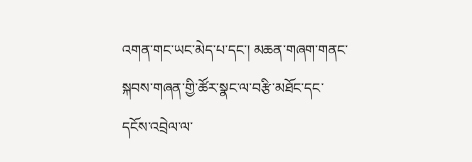འགན་གང་ཡང་མེད་པ་དང་། མཆན་གཞག་གནང་སྐབས་གཞན་གྱི་ཚོར་སྣང་ལ་བརྩི་མཐོང་དང་དངོས་འབྲེལ་ལ་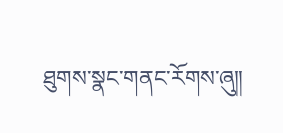ཐུགས་སྣང་གནང་རོགས་ཞུ༎